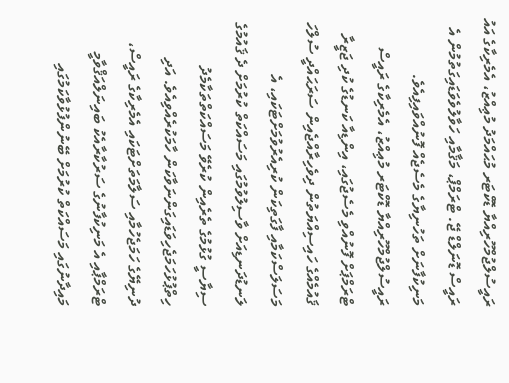ރައީސުލްޖުމްހޫރިއްޔާ ޑޮކްޓަރ މުޙައްމަދު މުޢިއްޒު، އެމެރިކާގެ އައު ރައީސް ޑޮނަލްޑް ޖޭ. ޓްރަމްޕް، މަޤާމާއި ހަވާލުވެވަޑައިގަތުމުން އެ މަނިކުފާނަށް ތަހުނިޔާގެ މެސެޖެއް ފޮނުއްވައިފިއެވެ.
ރައީސުލްޖުމްހޫރިއްޔާ ޑޮކްޓަރ މުޢިއްޒު، އެމެރިކާގެ ރައީސް ޓްރަމްޕަށް ފޮނުއްވި މެސެޖުގައި، އިންޑިއާ ކަނޑުގެ ކުދި ޖަޒީރާ ޤައުމެއްގެ ހައިސިއްޔަތުން ދިވެހިރާއްޖެއިން ސަރަޙައްދީ ސުލްހަ މަސަލަސްކަމާއި ފާގަތިކަން ކުރިއެރުވުމަށްޓަކައި، އެ ލަނޑުދަނޑިއަށް ވާސިލުވުމުގައި މަސައްކަތް ކުރުމަށް ދެ ޤައުމުގެ ސިޔާސީ ގުޅުމުގެ ތެރެއިން ކުރެވޭ މަސައްކަތްތަކާމެދު ހިތްޕުޅުހަމަޖެހިވަޑައިގަންނަވާކަން ހާމަކުރެއްވިއެވެ. އަދި ދުނިޔޭގެ ހަމަޖެހުމާއި ސަލާމަތަށްޓަކައި އެމެރިކާގެ ރައީސް، ޓްރަމްޕާއި އެ މަނިކުފާނުގެ ސަރުކާރާއެކު ބައިނަލްއަޤްވާމީ މައިދާނުގައި މަސައްކަތް ކުރުމަށް ބޭނުންފުޅުވާކަމުގައި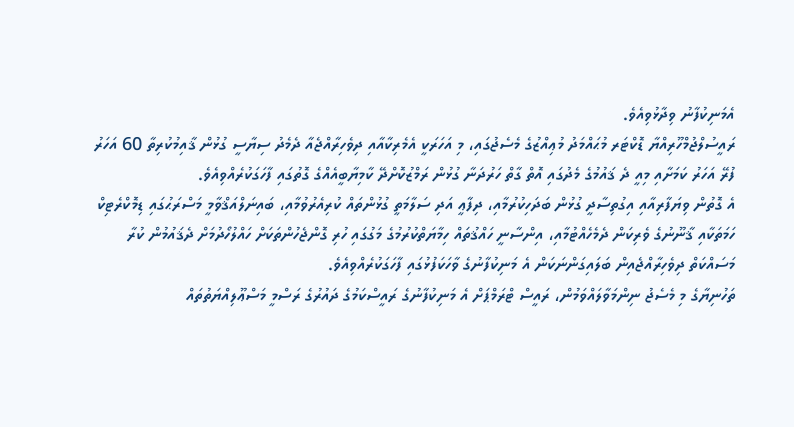އެމަނިކުފާނު ވިދާޅުވިއެވެ.
ރައީސުލްޖުމްހޫރިއްޔާ ޑޮކްޓަރ މުޙައްމަދު މުޢިއްޒުގެ މެސެޖުގައި، މި އަހަރަކީ އެމެރިކާއާއި ދިވެހިރާއްޖެއާ ދެމެދު ސިޔާސީ ގުޅުން ޤާއިމުކުރިތާ 60 އަހަރު ފުރޭ އަހަރު ކަމަށާއި މިއީ ދެ ޤައުމުގެ މެދުގައި އޮތް ގާތް ހަރުދަނާ ގުޅުން ރަމްޒުކޮށްދޭ ކާމިޔާބީއެއްގެ ގޮތުގައި ފާހަގަކުރެއްވިއެވެ.
އެ ގޮތުން ވިޔަފާރިއާއި އިގުތިސާދީ ގުޅުން ބަދަހިކުރުމާއި، ދިފާޢީ އަދި ސަލާމަތީ ގުޅުންތައް ކުރިއެރުވުމާއި، ބައިނަލްއަޤްވާމީ މަސްރަޙުގައި ޑިމޮކްރެޓިކް ހަމަތަކާއި ޤާނޫނުގެ ވެރިކަން ދެމެހެއްޓުމާއި، އިންސާނީ ހައްޤުތައް ހިމާޔަތްކުރުމުގެ މަގުގައި ހުރި ގޮންޖެހުންތަކަށް ހައްލުހޯދުމަށް ދެޤައުމުން ކުރާ މަސައްކަތް ދިވެހިރާއްޖެއިން ބަލައިގަންނަކަން އެ މަނިކުފާނުގެ ވާހަކަފުޅުގައި ފާހަގަކުރެއްވިއެވެ.
ތަހުނިޔާގެ މި މެސެޖު ނިންމަވާލައްވަމުން، ރައީސް ޓްރަމްޕަށް އެ މަނިކުފާނުގެ ރައީސްކަމުގެ ދައުރުގެ ރަސްމީ މަސްޢޫލިއްޔަތުތައް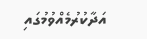އަދާކުރުމެއްވުމުގައި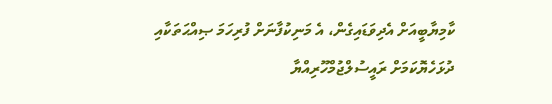ކާމިޔާބީއަށް އެދިވަޑައިގެން، އެ މަނިކުފާނަށް ފުރިހަމަ ޞިއްޙަތަކާއި ދުޅަހެޔޮކަމަށް ރައީސުލްޖުމްހޫރިއްޔާ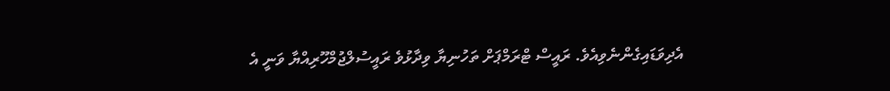އެދިވަޑައިގެންނެވިއެވެ. ރައީސް ޓްރަމްޕަށް ތަހުނިޔާ ވިދާޅުވެ ރައީސުލްޖުމްހޫރިއްޔާ ވަނީ އެ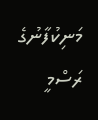މަނިކުފާނުގެ ރަސްމީ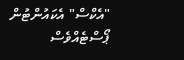"އެކްސް" އެކައުންޓުން ޕޯސްޓެއްވެސް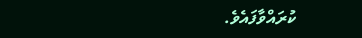ކުރައްވާފައެވެ.